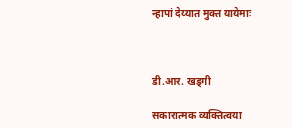न्हापां देय्यात मुक्त यायेमाः



डी.आर. खड्गी

सकारात्मक व्यक्तित्वया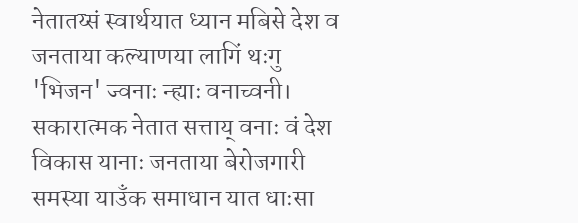नेतातय्सं स्वार्थयात ध्यान मबिसे देश व जनताया कल्याणया लागिं थःगु 'भिजन' ज्वनाः न्ह्याः वनाच्वनी। सकारात्मक नेतात सत्ताय् वनाः वं देश विकास यानाः जनताया बेरोजगारी समस्या याउँक समाधान यात धाःसा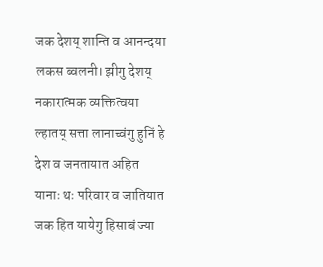जक देशय् शान्ति व आनन्दया लकस ब्वलनी। झीगु देशय् नकारात्मक व्यक्तित्वया ल्हातय् सत्ता लानाच्वंगु हुनिं हे देश व जनतायात अहित यानाः थः परिवार व जातियात जक हित यायेगु हिसाबं ज्या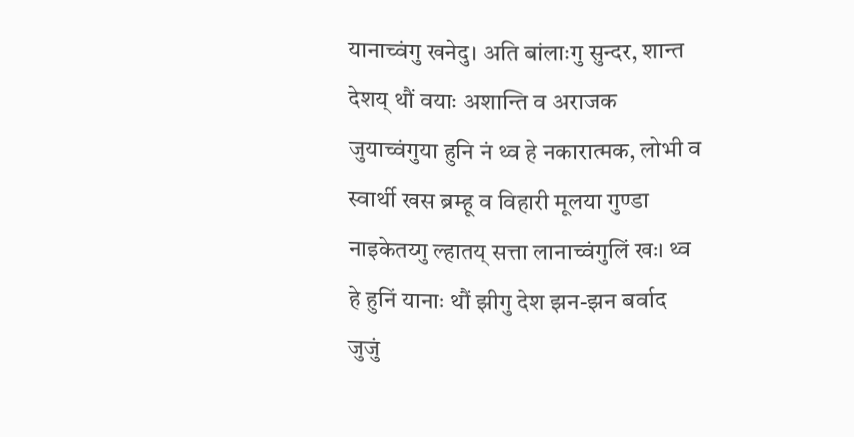यानाच्वंगु खनेदु। अति बांलाःगु सुन्दर, शान्त देशय् थौं वयाः अशान्ति व अराजक जुयाच्वंगुया हुनि नं थ्व हे नकारात्मक, लोभी व स्वार्थी खस ब्रम्हू व विहारी मूलया गुण्डा नाइकेतय्गु ल्हातय् सत्ता लानाच्वंगुलिं खः। थ्व हे हुनिं यानाः थौं झीगु देश झन-झन बर्वाद जुजुं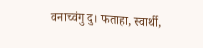वनाच्वंगु दु। फताहा, स्वार्थी,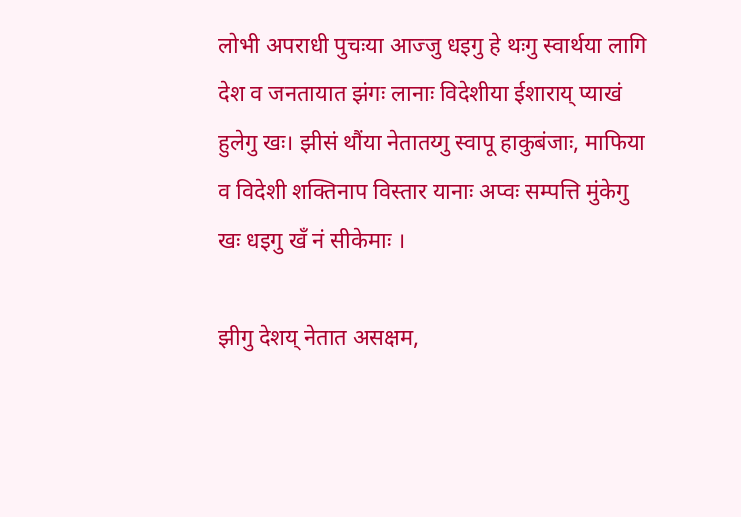लोभी अपराधी पुचःया आज्जु धइगु हे थःगु स्वार्थया लागि देश व जनतायात झंगः लानाः विदेशीया ईशाराय् प्याखं हुलेगु खः। झीसं थौंया नेतातय्गु स्वापू हाकुबंजाः, माफिया व विदेशी शक्तिनाप विस्तार यानाः अप्वः सम्पत्ति मुंकेगु खः धइगु खँ नं सीकेमाः ।

झीगु देशय् नेतात असक्षम,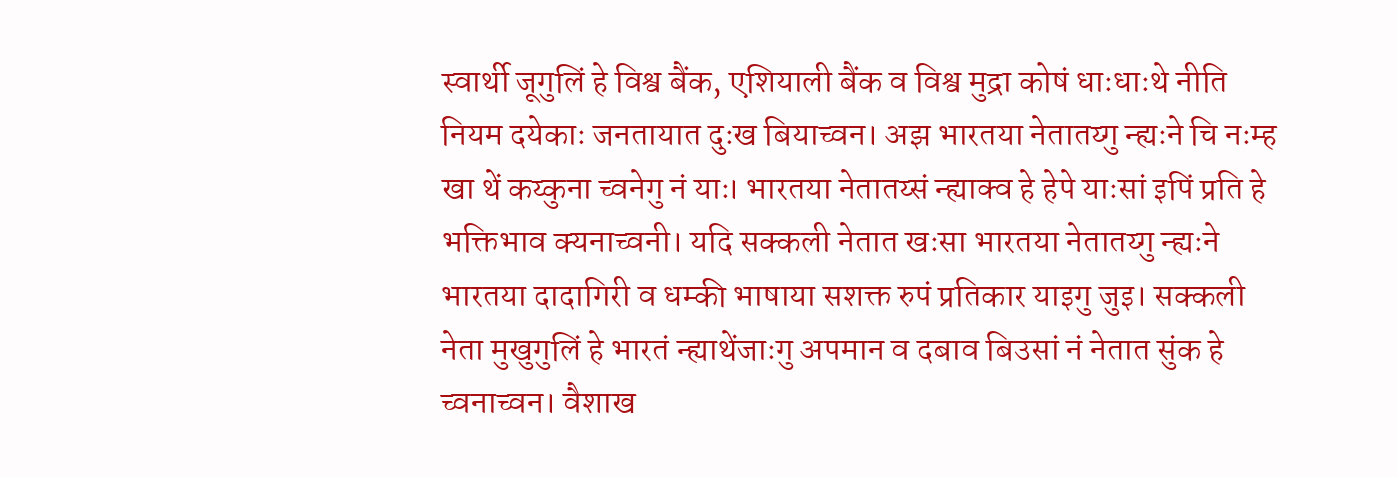स्वार्थी जूगुलिं हे विश्व बैंक, एशियाली बैंक व विश्व मुद्रा कोषं धाःधाःथे नीति नियम दयेकाः जनतायात दुःख बियाच्वन। अझ भारतया नेतातय्गु न्ह्यःने चि नःम्ह खा थें कय्कुना च्वनेगु नं याः। भारतया नेतातय्सं न्ह्याक्व हे हेपे याःसां इपिं प्रति हे भक्तिभाव क्यनाच्वनी। यदि सक्कली नेतात खःसा भारतया नेतातय्गु न्ह्यःने भारतया दादागिरी व धम्की भाषाया सशक्त रुपं प्रतिकार याइगु जुइ। सक्कली नेता मुखुगुलिं हे भारतं न्ह्याथेंजाःगु अपमान व दबाव बिउसां नं नेतात सुंक हे च्वनाच्वन। वैशाख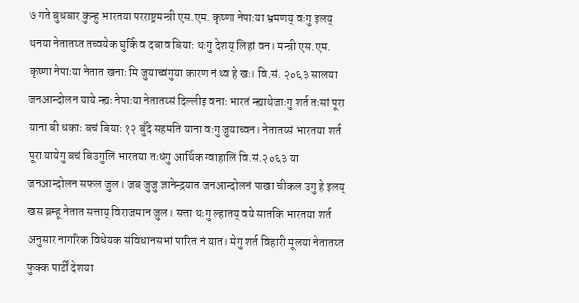७ गते बुधबार कुन्हु भारतया परराष्ट्रमन्त्री एस.एम. कृष्णा नेपाःया भ्रमणय् वःगु इलय् थनया नेतातय्त तच्वयेक घुर्कि व दबाव बियाः थःगु देशय् लिहां वन। मन्त्री एस.एम. कृष्णा नेपाःया नेतात खनाः मि जुयाच्वंगुया कारण नं थ्व हे खः। वि.सं. २०६३ सालया जनआन्दोलन याये न्ह्यः नेपाःया नेतातय्सं दिल्लीइ वनाः भारतं न्ह्याथेजाःगु शर्त तःसां पूरा याना बी धकाः बचं बियाः १२ बुँदे सहमति याना वःगु जुयाच्वन। नेतातय्सं भारतया शर्त पूरा यायेगु बचं बिउगुलिं भारतया तःधंगु आर्थिक ग्वाहालिं वि.सं.२०६३ या जनआन्दोलन सफल जुल। जब जुजु ज्ञानेन्द्रयात जनआन्दोलनं पाखा चीकल उगु हे इलय् खस ब्रम्हू नेतात सत्ताय् विराजमान जुल। सत्ता थःगु ल्हातय् वये सातकि भारतया शर्त अनुसार नागरिक विधेयक संविधानसभां पारित नं यात। मेगु शर्त विहारी मूलया नेतातय्त फुक्क पार्टीं देशया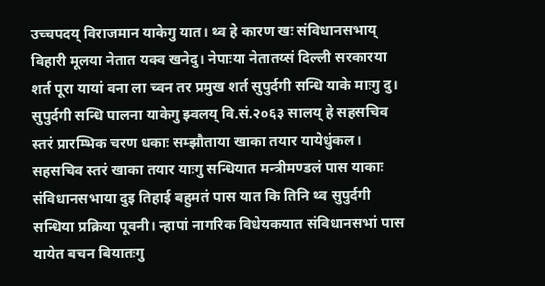उच्चपदय् विराजमान याकेगु यात। थ्व हे कारण खः संविधानसभाय् विहारी मूलया नेतात यक्व खनेदु। नेपाःया नेतातय्सं दिल्ली सरकारया शर्त पूरा यायां वना ला च्वन तर प्रमुख शर्त सुपुर्दगी सन्धि याके माःगु दु। सुपुर्दगी सन्धि पालना याकेगु झ्वलय् वि.सं.२०६३ सालय् हे सहसचिव स्तरं प्रारम्भिक चरण धकाः सम्झौताया खाका तयार यायेधुंकल। सहसचिव स्तरं खाका तयार याःगु सन्धियात मन्त्रीमण्डलं पास याकाः संविधानसभाया दुइ तिहाई बहुमतं पास यात कि तिनि थ्व सुपुर्दगी सन्धिया प्रक्रिया पूवनी। न्हापां नागरिक विधेयकयात संविधानसभां पास यायेत बचन बियातःगु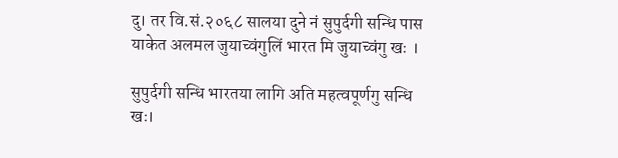दु। तर वि.सं.२०६८ सालया दुने नं सुपुर्दगी सन्धि पास याकेत अलमल जुयाच्वंगुलिं भारत मि जुयाच्वंगु खः ।

सुपुर्दगी सन्धि भारतया लागि अति महत्वपूर्णगु सन्धि खः।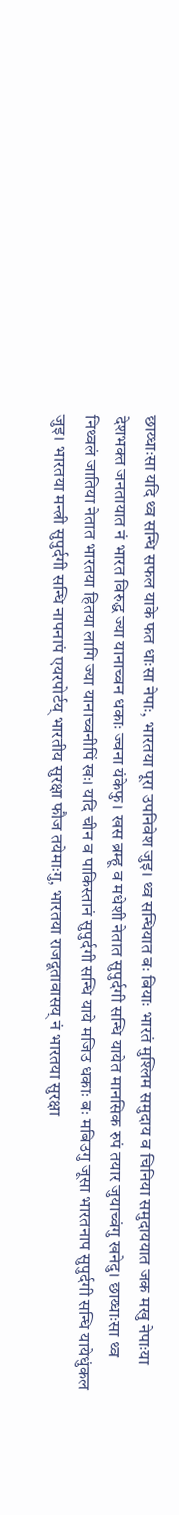छाय्धाःसा यदि थ्व सन्धि सफल याके फत धाःसा नेपाः, भारतया पूरा उपनिवेश जुइ। थ्व सन्धियात बः बियाः भारतं मुश्लिम समुदाय व चिनिया समुदाययात जक मखु नेपाःया देशभक्त जनतायात नं भारत विरुद्ध ज्या यानाच्वन धकाः ज्वना यंकेफु। खस ब्रम्हू व मधेशी नेतात सुपुर्दगी सन्धि यायेत मानसिक रुपं तयार जुयाच्वंगु खनेदु। छाय्धाःसा थ्व निथ्वलं जातिया नेतात भारतया हितया लागि ज्या यानाच्वनीपिं खः। यदि चीन व पाकिस्तानं सुपुर्दगी सन्धि याये मजिउ धकाः बः मबिउगु जूसा भारतनाप सुपुर्दगी सन्धि यायेधुंकल जुइ। भारतया मन्त्री सुपुर्दगी सन्धि नापनापं एयरपोर्टय् भारतीय सुरक्षा फौज तयेमाःगु, भारतया राजदूतावासय् नं भारतया सुरक्षा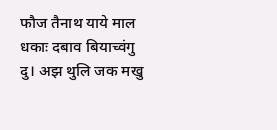फौज तैनाथ याये माल धकाः दबाव बियाच्वंगु दु। अझ थुलि जक मखु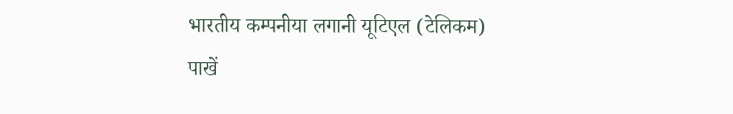भारतीय कम्पनीया लगानी यूटिएल (टेलिकम) पाखें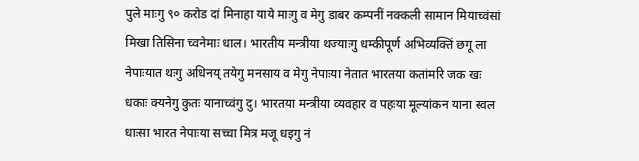पुले माःगु ९० करोड दां मिनाहा याये माःगु व मेगु डाबर कम्पनीं नक्कली सामान मियाच्वंसां मिखा तिसिना च्वनेमाः धाल। भारतीय मन्त्रीया थज्याःगु धम्कीपूर्ण अभिव्यक्तिं छगू ला नेपाःयात थःगु अधिनय् तयेगु मनसाय व मेगु नेपाःया नेतात भारतया कतांमरि जक खः धकाः क्यनेगु कुतः यानाच्वंगु दु। भारतया मन्त्रीया व्यवहार व पहःया मूल्यांकन याना स्वल धाःसा भारत नेपाःया सच्चा मित्र मजू धइगु नं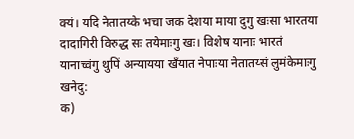क्यं। यदि नेतातय्के भचा जक देशया माया दुगु खःसा भारतया दादागिरी विरुद्ध सः तयेमाःगु खः। विशेष यानाः भारतं यानाच्वंगु थुपिं अन्यायया खँयात नेपाःया नेतातय्सं लुमंकेमाःगु खनेदु:
क)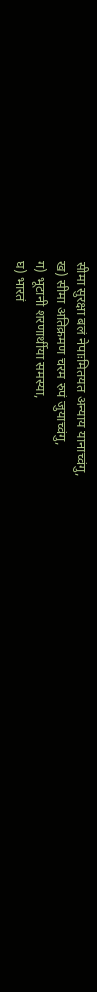सीमा सुरक्षा बलं नेपाःमितयत अन्याय यानाच्वंगु,
ख) सीमा अतिक्रमण चरम रुपं जुयाच्वंगु,
ग) भूटानी शरणार्थीया समस्या,
घ) भारतं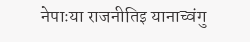नेपाःया राजनीतिइ यानाच्वंगु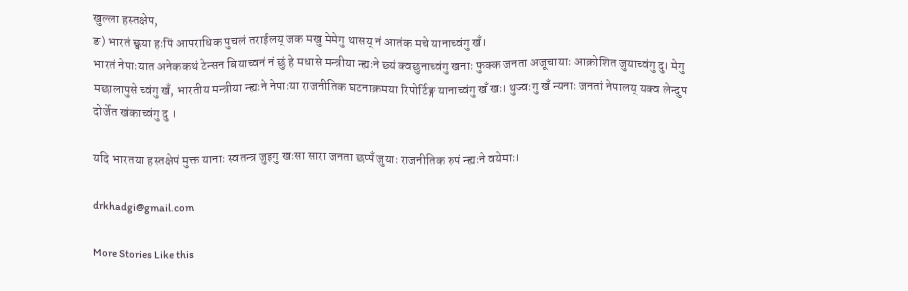खुल्ला हस्तक्षेप,
ङ) भारतं छ्वया हःपिं आपराधिक पुचलं तराईलय् जक मखु मेमेगु थासय् नं आतंक मचे यानाच्वंगु खँ।
भारतं नेपाःयात अनेककथं टेन्सन बियाच्वनं नं छुं हे मधासे मन्त्रीया न्ह्यःने छ्यं क्वछुनाच्वंगु खनाः फुक्क जनता अजूचायाः आक्रोशित जुयाच्वंगु दु। मेगु मछालापुसे च्वंगु खँ, भारतीय मन्त्रीया न्ह्यःने नेपाःया राजनीतिक घटनाक्रमया रिपोर्टिङ्ग यानाच्वंगु खँ खः। थुज्वःगु खँ न्यनाः जनतां नेपालय् यक्व लेन्दुप दोर्जेत खंकाच्वंगु दु ।

यदि भारतया हस्तक्षेपं मुक्त यानाः स्वतन्त्र जुइगु खःसा सारा जनता छप्पँ जुयाः राजनीतिक रुपं न्ह्यःने वयेमाः।

drkhadgi@gmail.com

More Stories Like this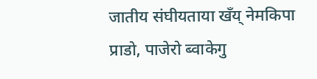जातीय संघीयताया खँय् नेमकिपा
प्राडो, पाजेरो ब्वाकेगु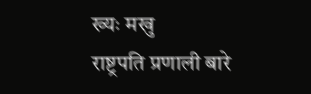ख्यः मखु
राष्ट्रपति प्रणाली बारे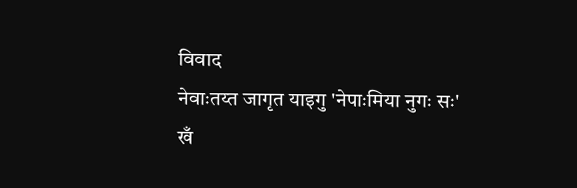विवाद
नेवाःतय्त जागृत याइगु 'नेपाःमिया नुगः सः'
खँ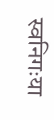स्वनिगःया